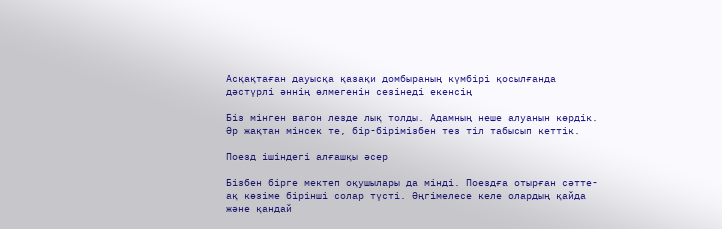Асқақтаған дауысқа қазақи домбыраның күмбірі қосылғанда дәстүрлі әннің өлмегенін сезінеді екенсің

Біз мінген вагон лезде лық толды. Адамның неше алуанын көрдік. Әр жақтан мінсек те, бір-бірімізбен тез тіл табысып кеттік.

Поезд ішіндегі алғашқы әсер

Бізбен бірге мектеп оқушылары да мінді. Поездға отырған сәтте-ақ көзіме бірінші солар түсті. Әңгімелесе келе олардың қайда және қандай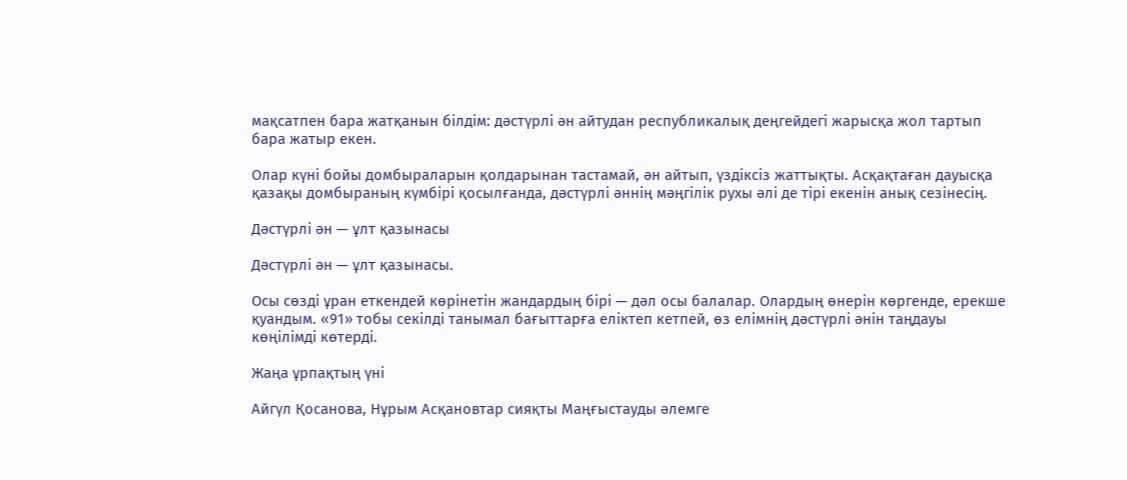мақсатпен бара жатқанын білдім: дәстүрлі ән айтудан республикалық деңгейдегі жарысқа жол тартып бара жатыр екен.

Олар күні бойы домбыраларын қолдарынан тастамай, ән айтып, үздіксіз жаттықты. Асқақтаған дауысқа қазақы домбыраның күмбірі қосылғанда, дәстүрлі әннің мәңгілік рухы әлі де тірі екенін анық сезінесің.

Дәстүрлі ән — ұлт қазынасы

Дәстүрлі ән — ұлт қазынасы.

Осы сөзді ұран еткендей көрінетін жандардың бірі — дәл осы балалар. Олардың өнерін көргенде, ерекше қуандым. «91» тобы секілді танымал бағыттарға еліктеп кетпей, өз елімнің дәстүрлі әнін таңдауы көңілімді көтерді.

Жаңа ұрпақтың үні

Айгүл Қосанова, Нұрым Асқановтар сияқты Маңғыстауды әлемге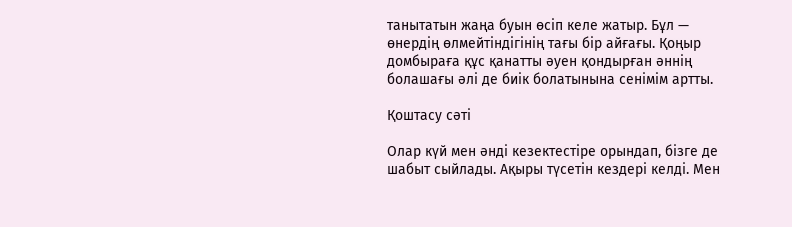танытатын жаңа буын өсіп келе жатыр. Бұл — өнердің өлмейтіндігінің тағы бір айғағы. Қоңыр домбыраға құс қанатты әуен қондырған әннің болашағы әлі де биік болатынына сенімім артты.

Қоштасу сәті

Олар күй мен әнді кезектестіре орындап, бізге де шабыт сыйлады. Ақыры түсетін кездері келді. Мен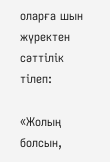оларға шын жүректен сәттілік тілеп:

«Жолың болсын,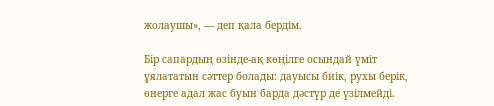жолаушы», — деп қала бердім.

Бір сапардың өзінде-ақ көңілге осындай үміт ұялататын сәттер болады: дауысы биік, рухы берік, өнерге адал жас буын барда дәстүр де үзілмейді.